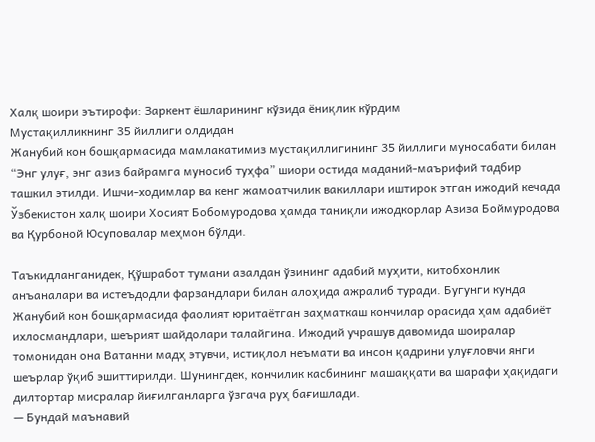Халқ шоири эътирофи: Заркент ёшларининг кўзида ёниқлик кўрдим
Мустақилликнинг 35 йиллиги олдидан
Жанубий кон бошқармасида мамлакатимиз мустақиллигининг 35 йиллиги муносабати билан “Энг улуғ, энг азиз байрамга муносиб туҳфа” шиори остида маданий-маърифий тадбир ташкил этилди. Ишчи-ходимлар ва кенг жамоатчилик вакиллари иштирок этган ижодий кечада Ўзбекистон халқ шоири Хосият Бобомуродова ҳамда таниқли ижодкорлар Азиза Боймуродова ва Қурбоной Юсуповалар меҳмон бўлди.

Таъкидланганидек, Қўшработ тумани азалдан ўзининг адабий муҳити, китобхонлик анъаналари ва истеъдодли фарзандлари билан алоҳида ажралиб туради. Бугунги кунда Жанубий кон бошқармасида фаолият юритаётган заҳматкаш кончилар орасида ҳам адабиёт ихлосмандлари, шеърият шайдолари талайгина. Ижодий учрашув давомида шоиралар томонидан она Ватанни мадҳ этувчи, истиқлол неъмати ва инсон қадрини улуғловчи янги шеърлар ўқиб эшиттирилди. Шунингдек, кончилик касбининг машаққати ва шарафи ҳақидаги дилтортар мисралар йиғилганларга ўзгача руҳ бағишлади.
— Бундай маънавий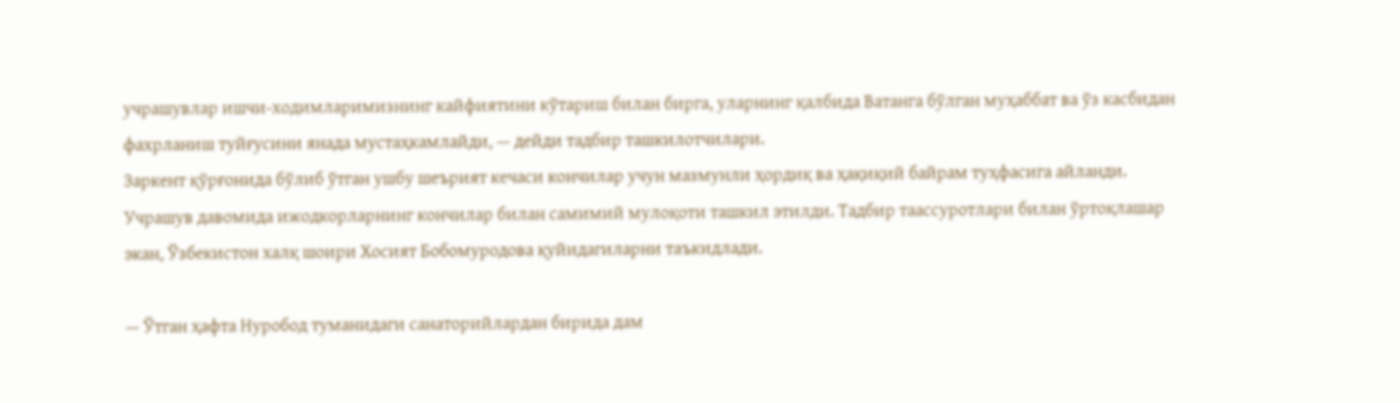учрашувлар ишчи-ходимларимизнинг кайфиятини кўтариш билан бирга, уларнинг қалбида Ватанга бўлган муҳаббат ва ўз касбидан фахрланиш туйғусини янада мустаҳкамлайди, — дейди тадбир ташкилотчилари.
Заркент қўрғонида бўлиб ўтган ушбу шеърият кечаси кончилар учун мазмунли ҳордиқ ва ҳақиқий байрам туҳфасига айланди. Учрашув давомида ижодкорларнинг кончилар билан самимий мулоқоти ташкил этилди. Тадбир таассуротлари билан ўртоқлашар экан, Ўзбекистон халқ шоири Хосият Бобомуродова қуйидагиларни таъкидлади.

— Ўтган ҳафта Нуробод туманидаги санаторийлардан бирида дам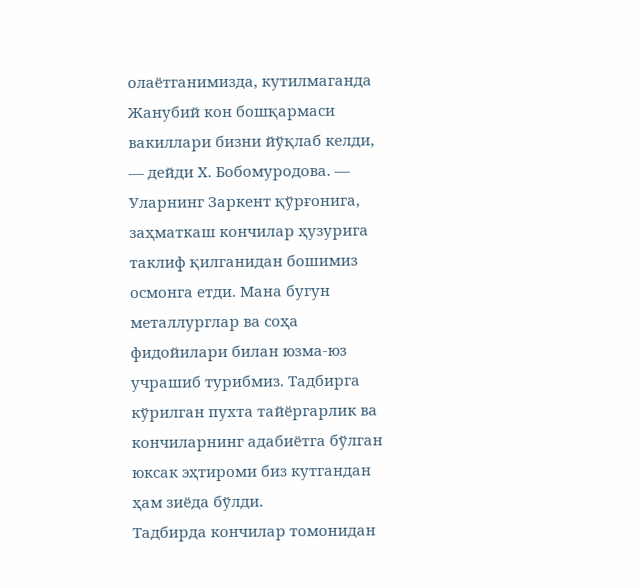олаётганимизда, кутилмаганда Жанубий кон бошқармаси вакиллари бизни йўқлаб келди, — дейди Х. Бобомуродова. — Уларнинг Заркент қўрғонига, заҳматкаш кончилар ҳузурига таклиф қилганидан бошимиз осмонга етди. Мана бугун металлурглар ва соҳа фидойилари билан юзма-юз учрашиб турибмиз. Тадбирга кўрилган пухта тайёргарлик ва кончиларнинг адабиётга бўлган юксак эҳтироми биз кутгандан ҳам зиёда бўлди.
Тадбирда кончилар томонидан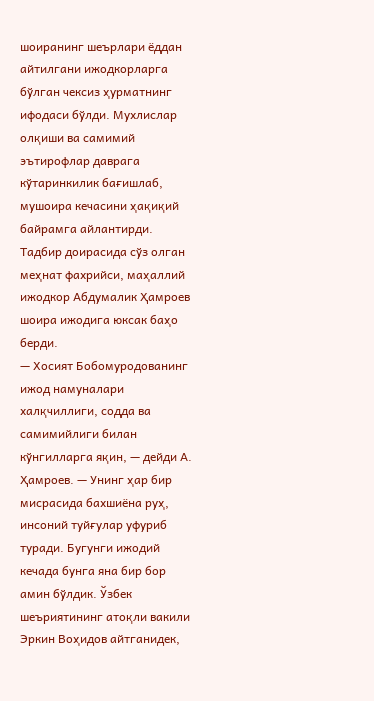шоиранинг шеърлари ёддан айтилгани ижодкорларга бўлган чексиз ҳурматнинг ифодаси бўлди. Мухлислар олқиши ва самимий эътирофлар даврага кўтаринкилик бағишлаб, мушоира кечасини ҳақиқий байрамга айлантирди.
Тадбир доирасида сўз олган меҳнат фахрийси, маҳаллий ижодкор Абдумалик Ҳамроев шоира ижодига юксак баҳо берди.
— Хосият Бобомуродованинг ижод намуналари халқчиллиги, содда ва самимийлиги билан кўнгилларга яқин, — дейди А. Ҳамроев. — Унинг ҳар бир мисрасида бахшиёна руҳ, инсоний туйғулар уфуриб туради. Бугунги ижодий кечада бунга яна бир бор амин бўлдик. Ўзбек шеъриятининг атоқли вакили Эркин Воҳидов айтганидек,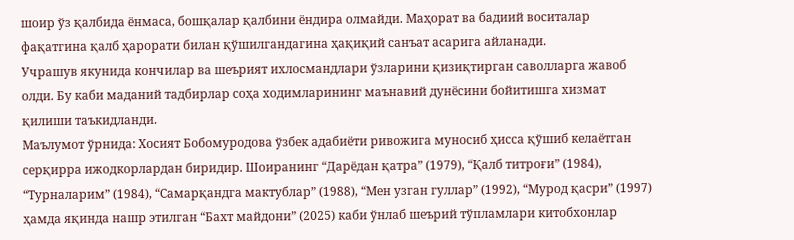шоир ўз қалбида ёнмаса, бошқалар қалбини ёндира олмайди. Маҳорат ва бадиий воситалар фақатгина қалб ҳарорати билан қўшилгандагина ҳақиқий санъат асарига айланади.
Учрашув якунида кончилар ва шеърият ихлосмандлари ўзларини қизиқтирган саволларга жавоб олди. Бу каби маданий тадбирлар соҳа ходимларининг маънавий дунёсини бойитишга хизмат қилиши таъкидланди.
Маълумот ўрнида: Хосият Бобомуродова ўзбек адабиёти ривожига муносиб ҳисса қўшиб келаётган серқирра ижодкорлардан биридир. Шоиранинг “Дарёдан қатра” (1979), “Қалб титроғи” (1984), “Турналарим” (1984), “Самарқандга мактублар” (1988), “Мен узган гуллар” (1992), “Мурод қасри” (1997) ҳамда яқинда нашр этилган “Бахт майдони” (2025) каби ўнлаб шеърий тўпламлари китобхонлар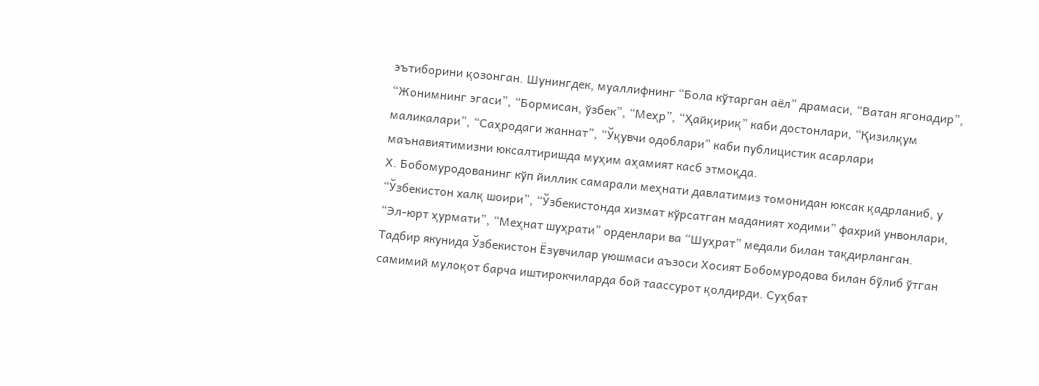эътиборини қозонган. Шунингдек, муаллифнинг “Бола кўтарган аёл” драмаси, “Ватан ягонадир”, “Жонимнинг эгаси”, “Бормисан, ўзбек”, “Меҳр”, “Ҳайқириқ” каби достонлари, “Қизилқум маликалари”, “Саҳродаги жаннат”, “Ўқувчи одоблари” каби публицистик асарлари маънавиятимизни юксалтиришда муҳим аҳамият касб этмоқда.
Х. Бобомуродованинг кўп йиллик самарали меҳнати давлатимиз томонидан юксак қадрланиб, у “Ўзбекистон халқ шоири”, “Ўзбекистонда хизмат кўрсатган маданият ходими” фахрий унвонлари, “Эл-юрт ҳурмати”, “Меҳнат шуҳрати” орденлари ва “Шуҳрат” медали билан тақдирланган.
Тадбир якунида Ўзбекистон Ёзувчилар уюшмаси аъзоси Хосият Бобомуродова билан бўлиб ўтган самимий мулоқот барча иштирокчиларда бой таассурот қолдирди. Суҳбат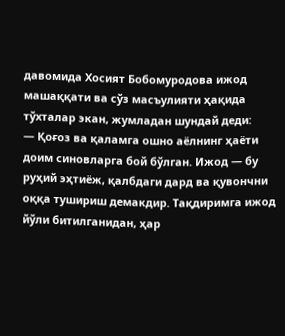давомида Хосият Бобомуродова ижод машаққати ва сўз масъулияти ҳақида тўхталар экан, жумладан шундай деди:
— Қоғоз ва қаламга ошно аёлнинг ҳаёти доим синовларга бой бўлган. Ижод — бу руҳий эҳтиёж, қалбдаги дард ва қувончни оққа тушириш демакдир. Тақдиримга ижод йўли битилганидан, ҳар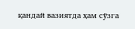қандай вазиятда ҳам сўзга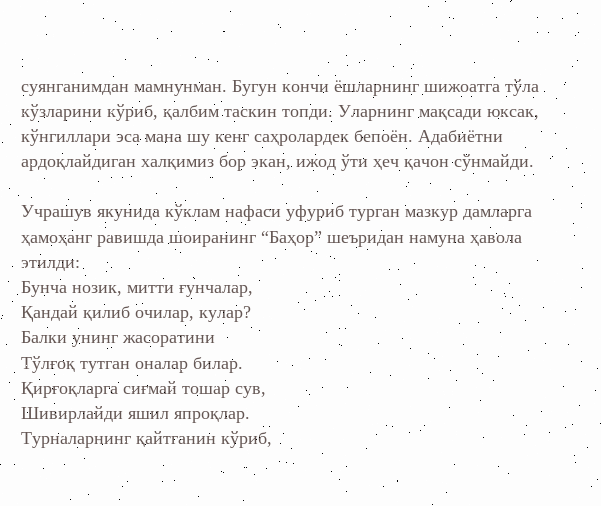суянганимдан мамнунман. Бугун кончи ёшларнинг шижоатга тўла кўзларини кўриб, қалбим таскин топди. Уларнинг мақсади юксак, кўнгиллари эса мана шу кенг саҳролардек бепоён. Адабиётни ардоқлайдиган халқимиз бор экан, ижод ўти ҳеч қачон сўнмайди.

Учрашув якунида кўклам нафаси уфуриб турган мазкур дамларга ҳамоҳанг равишда шоиранинг “Баҳор” шеъридан намуна ҳавола этилди:
Бунча нозик, митти ғунчалар,
Қандай қилиб очилар, кулар?
Балки унинг жасоратини
Тўлғоқ тутган оналар билар.
Қирғоқларга сиғмай тошар сув,
Шивирлайди яшил япроқлар.
Турналарнинг қайтганин кўриб,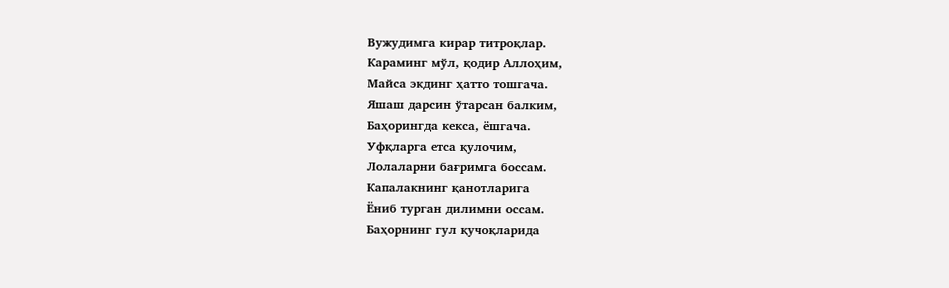Вужудимга кирар титроқлар.
Караминг мўл, қодир Аллоҳим,
Майса экдинг ҳатто тошгача.
Яшаш дарсин ўтарсан балким,
Баҳорингда кекса, ёшгача.
Уфқларга етса қулочим,
Лолаларни бағримга боссам.
Капалакнинг қанотларига
Ёниб турган дилимни оссам.
Баҳорнинг гул қучоқларида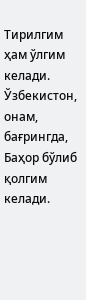Тирилгим ҳам ўлгим келади.
Ўзбекистон, онам, бағрингда,
Баҳор бўлиб қолгим келади.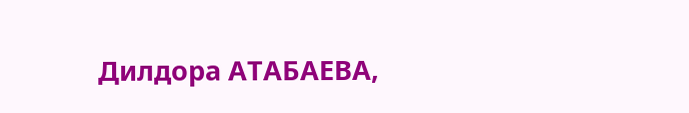Дилдора АТАБАЕВА,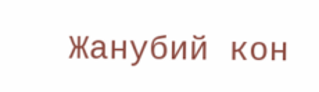Жанубий кон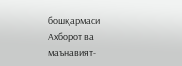бошқармаси
Ахборот ва маънавият-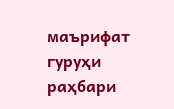маърифат гуруҳи раҳбари